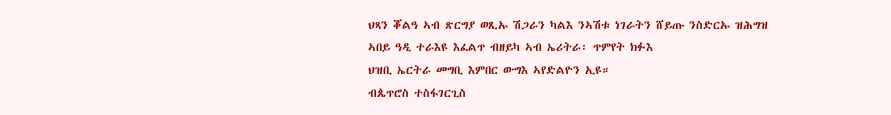ህጻን ቖልዓ ኣብ ጽርግያ ወጺኡ ሽጋራን ካልእ ንኣሽቱ ነገራትን ሸይጡ ንስድርኡ ዝሕግዝ ኣበይ ዓዲ ተራእዩ እፈልጥ ብዘይካ ኣብ ኤሪትራ፡ ጥምየት ክፉእ
ህዝቢ ኤርትራ መግቢ እምበር ውግእ ኣየድልዮን ኢዩ።
ብጴጥሮስ ተስፋገርጊስ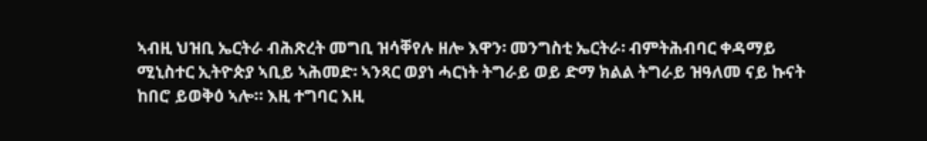ኣብዚ ህዝቢ ኤርትራ ብሕጽረት መግቢ ዝሳቐየሉ ዘሎ እዋን፡ መንግስቲ ኤርትራ፡ ብምትሕብባር ቀዳማይ ሚኒስተር ኢትዮጵያ ኣቢይ ኣሕመድ፡ ኣንጻር ወያነ ሓርነት ትግራይ ወይ ድማ ክልል ትግራይ ዝዓለመ ናይ ኩናት ከበሮ ይወቅዕ ኣሎ። እዚ ተግባር እዚ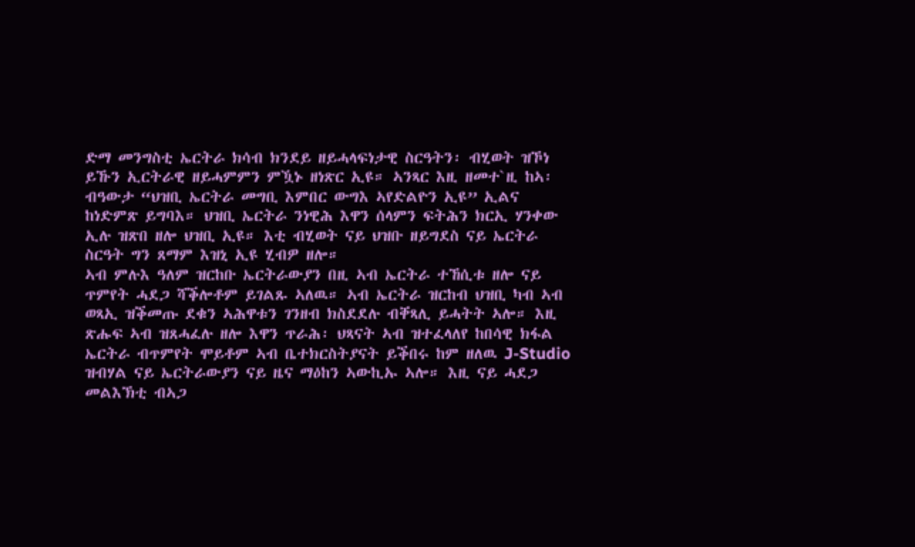ድማ መንግስቲ ኤርትራ ክሳብ ክንደይ ዘይሓላፍነታዊ ስርዓትን፡ ብሂወት ዝኾነ ይኹን ኢርትራዊ ዘይሓምምን ምዃኑ ዘነጽር ኢዩ። ኣንጻር እዚ ዘመተ`ዚ ከኣ፡ ብዓውታ “ህዝቢ ኤርትራ መግቢ እምበር ውግእ ኣየድልዮን ኢዩ” ኢልና ከነድምጽ ይግባእ። ህዝቢ ኤርትራ ንነዊሕ እዋን ሰላምን ፍትሕን ክርኢ ሃንቀው ኢሉ ዝጽበ ዘሎ ህዝቢ ኢዩ። እቲ ብሂወት ናይ ህዝቡ ዘይግደስ ናይ ኤርትራ ስርዓት ግን ጸማም እዝኒ ኢዩ ሂብዎ ዘሎ።
ኣብ ምሉእ ዓለም ዝርከቡ ኤርትራውያን በዚ ኣብ ኤርትራ ተኸሲቱ ዘሎ ናይ ጥምየት ሓደጋ ሻቕሎቶም ይገልጹ ኣለዉ። ኣብ ኤርትራ ዝርከብ ህዝቢ ካብ ኣብ ወጻኢ ዝቕመጡ ደቁን ኣሕዋቱን ገንዘብ ክስደደሉ ብቐጻሊ ይሓትት ኣሎ። እዚ ጽሑፍ ኣብ ዝጸሓፈሉ ዘሎ እዋን ጥራሕ፡ ህጻናት ኣብ ዝተፈላለየ ከበሳዊ ክፋል ኤርትራ ብጥምየት ሞይቶም ኣብ ቤተክርስትያናት ይቕበሩ ከም ዘለዉ J-Studio ዝብሃል ናይ ኤርትራውያን ናይ ዜና ማዕከን ኣውኪኡ ኣሎ። እዚ ናይ ሓደጋ መልእኽቲ ብኣጋ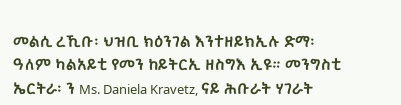መልሲ ረኺቡ፡ ህዝቢ ክዕንገል እንተዘይክኢሉ ድማ፡ ዓለም ካልአይቲ የመን ከይትርኢ ዘስግእ ኢዩ። መንግስቲ ኤርትራ፡ ን Ms. Daniela Kravetz, ናይ ሕቡራት ሃገራት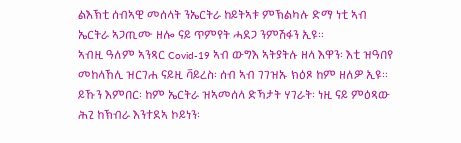ልእኽቲ ሰብኣዊ መሰላት ንኤርትራ ከይትኣቱ ምኽልካሉ ድማ ነቲ ኣብ ኤርትራ ኣጋጢሙ ዘሎ ናይ ጥምየት ሓደጋ ንምሽፋን ኢዩ።
ኣብዚ ዓለም ኣንጻር Covid-19 ኣብ ውግእ ኣትያትሉ ዘላ እዋን፡ እቲ ዝዓበየ መከላኸሊ ዝርገሐ ናይዚ ቫይረስ፡ ሰብ ኣብ ገገዝኡ ክዕጾ ከም ዘለዎ ኢዩ። ይኹን እምበር፡ ከም ኤርትራ ዝኣመሰላ ድኻታት ሃገራት፡ ነዚ ናይ ምዕጻው ሕጊ ከኽብራ እንተደኣ ኮይነን፡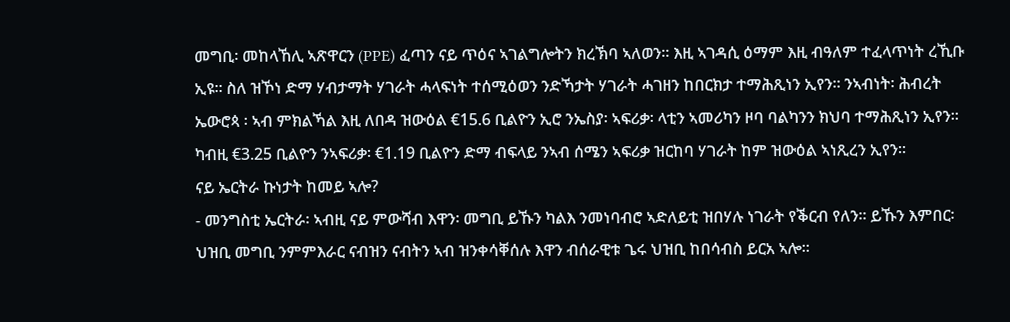መግቢ፡ መከላኸሊ ኣጽዋርን (PPE) ፈጣን ናይ ጥዕና ኣገልግሎትን ክረኽባ ኣለወን። እዚ ኣገዳሲ ዕማም እዚ ብዓለም ተፈላጥነት ረኺቡ ኢዩ። ስለ ዝኾነ ድማ ሃብታማት ሃገራት ሓላፍነት ተሰሚዕወን ንድኻታት ሃገራት ሓገዘን ከበርክታ ተማሕጺነን ኢየን። ንኣብነት፡ ሕብረት ኤውሮጳ ፡ ኣብ ምክልኻል እዚ ለበዳ ዝውዕል €15.6 ቢልዮን ኢሮ ንኤስያ፡ ኣፍሪቃ፡ ላቲን ኣመሪካን ዞባ ባልካንን ክህባ ተማሕጺነን ኢየን። ካብዚ €3.25 ቢልዮን ንኣፍሪቃ፡ €1.19 ቢልዮን ድማ ብፍላይ ንኣብ ሰሜን ኣፍሪቃ ዝርከባ ሃገራት ከም ዝውዕል ኣነጺረን ኢየን።
ናይ ኤርትራ ኩነታት ከመይ ኣሎ?
- መንግስቲ ኤርትራ፡ ኣብዚ ናይ ምውሻብ እዋን፡ መግቢ ይኹን ካልእ ንመነባብሮ ኣድለይቲ ዝበሃሉ ነገራት የቕርብ የለን። ይኹን እምበር፡ ህዝቢ መግቢ ንምምእራር ናብዝን ናብትን ኣብ ዝንቀሳቐሰሉ እዋን ብሰራዊቱ ጌሩ ህዝቢ ከበሳብስ ይርአ ኣሎ።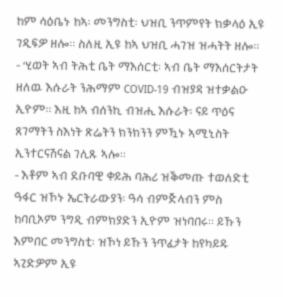ከም ሳዕቤኑ ከኣ፡ መንግስቲ፡ ህዝቢ ንጥምየት ክቃላዕ ኢዩ ገዲፍዎ ዘሎ። ስለዚ ኢዩ ከኣ ህዝቢ ሓገዝ ዝሓትት ዘሎ።
- ‘ሂወት ኣብ ትሕቲ ቤት ማእሰርቲ፡ ኣብ ቤት ማእሰርትታት ዘለዉ እሱራት ንሕማም COVID-19 ብዝያዳ ዝተቃልዑ ኢዮም። እዚ ከኣ ብሰንኪ ብዝሒ እሱራት፡ ናይ ጥዕና ጸገማትን ስእነት ጽሬትን ክንክንን ምዃኑ ኣሚኒስት ኢንተርናሽናል ገሊጹ ኣሎ።
- እቶም ኣብ ደቡባዊ ቀይሕ ባሕሪ ዝቕመጡ ተወለድቲ ዓፋር ዝኾኑ ኤርትራውያን፡ ዓሳ ብምጅላብን ምስ ከባቢኦም ንግዲ ብምክያድን ኢዮም ዝነባበሩ። ይኹን እምበር መንግስቲ፡ ዝኾነ ይኹን ንጥፈታት ከየካይዱ ኣጊድዎም ኢዩ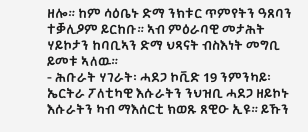ዘሎ። ከም ሳዕቤኑ ድማ ንክቱር ጥምየትን ዓጸባን ተቓሊዖም ይርከቡ። ኣብ ምዕራባዊ መታሕት ሃይኮታን ከባቢኣን ድማ ህጻናት ብስእነት መግቢ ይመቱ ኣለዉ።
- ሕቡራት ሃገራት፡ ሓደጋ ኮቪድ 19 ንምንካይ፡ ኤርትራ ፖለቲካዊ እሱራትን ንህዝቢ ሓደጋ ዘይኮኑ እሱራትን ካብ ማእሰርቲ ክወጹ ጸዊዑ ኢዩ። ይኹን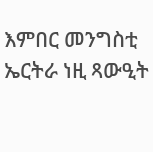እምበር መንግስቲ ኤርትራ ነዚ ጻውዒት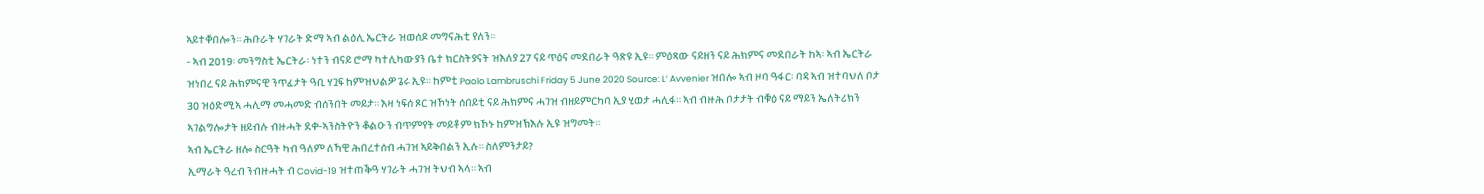ኣይተቐበሎን። ሕቡራት ሃገራት ድማ ኣብ ልዕሊ ኤርትራ ዝወሰዶ መግናሕቲ የለን።
- ኣብ 2019፡ መንግስቲ ኤርትራ፡ ነተን ብናይ ሮማ ካተሊካውያን ቤተ ክርስትያናት ዝእለያ 27 ናይ ጥዕና መደበራት ዓጽዩ ኢዩ። ምዕጻው ናይዘን ናይ ሕክምና መደበራት ከኣ፡ ኣብ ኤርትራ ዝነበረ ናይ ሕክምናዊ ንጥፈታት ዓቢ ሃጓፍ ከምዝህልዎ ጌሩ ኢዩ። ከምቲ Paolo Lambruschi Friday 5 June 2020 Source: L’ Avvenier ዝበሎ ኣብ ዞባ ዓፋር፡ ባዳ ኣብ ዝተባህለ ቦታ 30 ዝዕድሚኣ ሓሊማ መሓመድ ብሰንበት መይታ። እዛ ነፍሰ ጾር ዝኾነት ሰበይቲ ናይ ሕክምና ሓገዝ ብዘይምርካባ ኢያ ሂወታ ሓሊፋ። ኣብ ብዙሕ ቦታታት ብቑዕ ናይ ማይን ኤለትሪክን ኣገልግሎታት ዘይብሉ ብዙሓት ደቀ-ኣንስትዮን ቆልዑን ብጥምየት መይቶም ክኾኑ ከምዝኽእሉ ኢዩ ዝግመት።
ኣብ ኤርትራ ዘሎ ስርዓት ካብ ዓለም ለኻዊ ሕበረተሰብ ሓገዝ ኣይቅበልን ኢሉ። ስለምንታይ?
ኢማራት ዓረብ ንብዙሓት ብ Covid-19 ዝተጠቕዓ ሃገራት ሓገዝ ትህብ ኣላ። ኣብ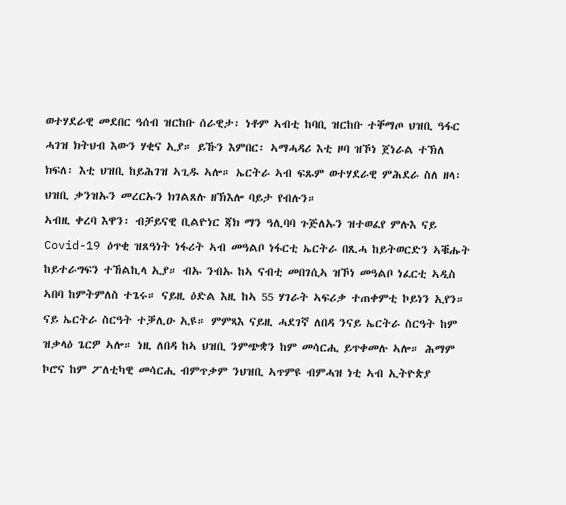ወተሃደራዊ መደበር ዓሰብ ዝርከቡ ሰራዊታ፡ ነቶም ኣብቲ ከባቢ ዝርከቡ ተቐማጦ ህዝቢ ዓፋር ሓገዝ ክትህብ እውን ሃቂና ኢያ። ይኹን እምበር፡ ኣማሓዳሪ እቲ ዞባ ዝኾነ ጀነራል ተኽለ ክፍለ፡ እቲ ህዝቢ ከይሕገዝ ኣጊዱ ኣሎ። ኤርትራ ኣብ ፍጹም ወተሃደራዊ ምሕደራ ስለ ዘላ፡ ህዝቢ ቃንዝኡን መረርኡን ክገልጸሉ ዘኽእሎ ባይታ የብሉን።
ኣብዚ ቀረባ እዋን፡ ብቻይናዊ ቢልዮነር ጃክ ማን ዓሊባባ ጉጅለኡን ዝተወፈየ ምሉእ ናይ Covid-19 ዕጥቂ ዝጸዓነት ነፋሪት ኣብ መዓልቦ ነፋርቲ ኤርትራ በጺሓ ከይትወርድን ኣቑሑት ከይተራግፍን ተኸልኪላ ኢያ። ብኡ ንብኡ ከኣ ናብቲ መበገሲኣ ዝኾነ መዓልቦ ነፈርቲ ኣዲስ ኣበባ ከምትምለስ ተጌሩ። ናይዚ ዕድል እዚ ከኣ 55 ሃገራት ኣፍሪቃ ተጠቀምቲ ኮይነን ኢየን።
ናይ ኤርትራ ስርዓት ተቓሊዑ ኢዩ። ምምጻእ ናይዚ ሓደገኛ ለበዳ ንናይ ኤርትራ ስርዓት ከም ዝቃላዕ ጌርዎ ኣሎ። ነዚ ለበዳ ከኣ ህዝቢ ንምጭቋን ከም መሳርሒ ይጥቀመሉ ኣሎ። ሕማም ኮሮና ከም ፖለቲካዊ መሳርሒ ብምጥቃም ንህዝቢ ኣጥምዩ ብምሓዝ ነቲ ኣብ ኢትዮጵያ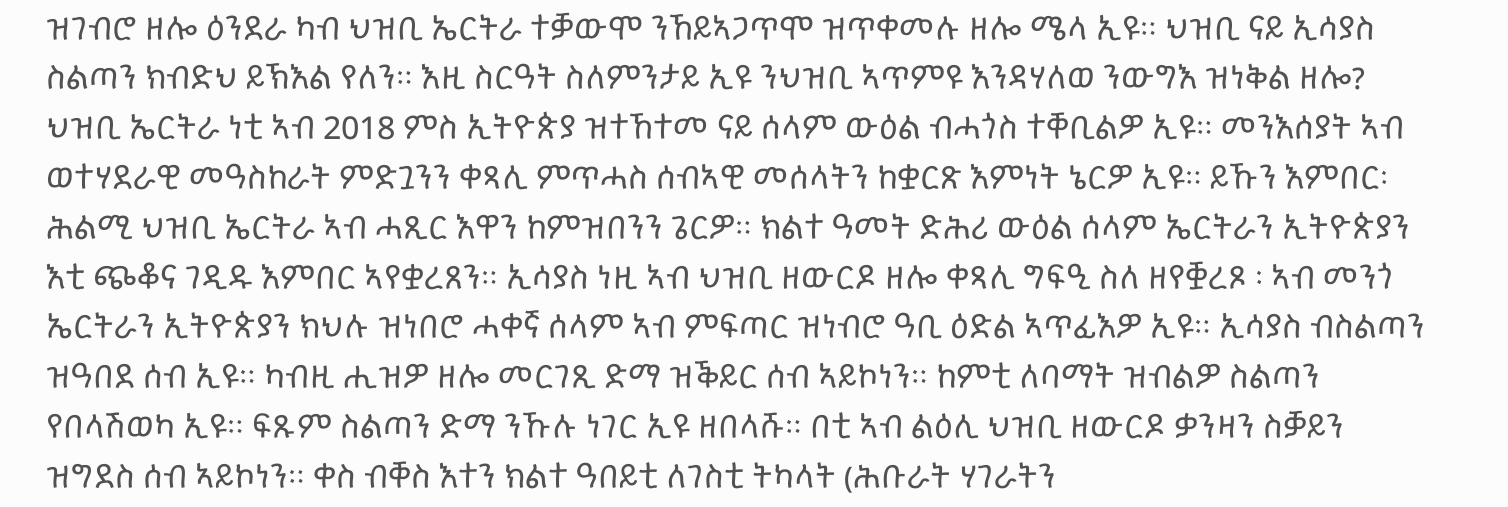ዝገብሮ ዘሎ ዕንደራ ካብ ህዝቢ ኤርትራ ተቓውሞ ንኸይኣጋጥሞ ዝጥቀመሉ ዘሎ ሜላ ኢዩ። ህዝቢ ናይ ኢሳያስ ስልጣን ክብድህ ይኽእል የለን። እዚ ስርዓት ስለምንታይ ኢዩ ንህዝቢ ኣጥምዩ እንዳሃለወ ንውግእ ዝነቅል ዘሎ?
ህዝቢ ኤርትራ ነቲ ኣብ 2018 ምስ ኢትዮጵያ ዝተኸተመ ናይ ሰላም ውዕል ብሓጎስ ተቐቢልዎ ኢዩ። መንእሰያት ኣብ ወተሃደራዊ መዓስከራት ምድጓንን ቀጻሊ ምጥሓስ ሰብኣዊ መሰላትን ከቋርጽ እምነት ኔርዎ ኢዩ። ይኹን እምበር፡ ሕልሚ ህዝቢ ኤርትራ ኣብ ሓጺር እዋን ከምዝበንን ጌርዎ። ክልተ ዓመት ድሕሪ ውዕል ሰላም ኤርትራን ኢትዮጵያን እቲ ጭቆና ገዲዱ እምበር ኣየቋረጸን። ኢሳያስ ነዚ ኣብ ህዝቢ ዘውርዶ ዘሎ ቀጻሊ ግፍዒ ስለ ዘየቛረጾ ፡ ኣብ መንጎ ኤርትራን ኢትዮጵያን ክህሉ ዝነበሮ ሓቀኛ ሰላም ኣብ ምፍጣር ዝነብሮ ዓቢ ዕድል ኣጥፊእዎ ኢዩ። ኢሳያስ ብስልጣን ዝዓበደ ሰብ ኢዩ። ካብዚ ሒዝዎ ዘሎ መርገጺ ድማ ዝቕይር ሰብ ኣይኮነን። ከምቲ ለባማት ዝብልዎ ስልጣን የበላሽወካ ኢዩ። ፍጹም ስልጣን ድማ ንኹሉ ነገር ኢዩ ዘበላሹ። በቲ ኣብ ልዕሊ ህዝቢ ዘውርዶ ቃንዛን ስቓይን ዝግደስ ሰብ ኣይኮነን። ቀስ ብቐስ እተን ክልተ ዓበይቲ ለገስቲ ትካላት (ሕቡራት ሃገራትን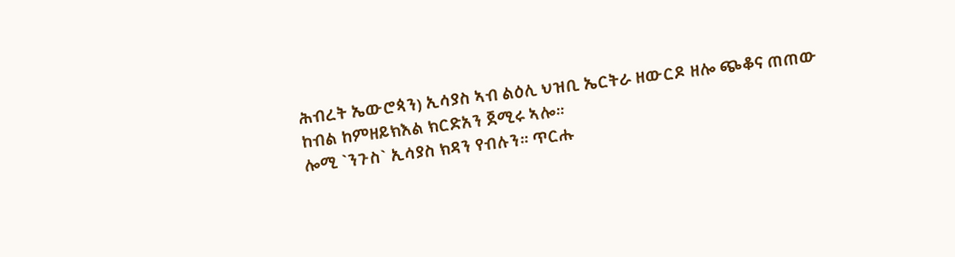ሕብረት ኤውሮጳን) ኢሳያስ ኣብ ልዕሊ ህዝቢ ኤርትራ ዘውርዶ ዘሎ ጭቆና ጠጠው ከብል ከምዘይክእል ክርድአን ጀሚሩ ኣሎ።
ሎሚ `ንጉስ` ኢሳያስ ክዳን የብሉን። ጥርሑ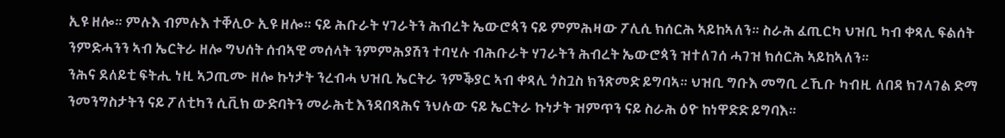ኢዩ ዘሎ። ምሉእ ብምሉእ ተቐሊዑ ኢዩ ዘሎ። ናይ ሕቡራት ሃገራትን ሕብረት ኤውሮጳን ናይ ምምሕዛው ፖሊሲ ክሰርሕ ኣይከኣለን። ስራሕ ፈጢርካ ህዝቢ ካብ ቀጻሊ ፍልሰት ንምድሓንን ኣብ ኤርትራ ዘሎ ግህሰት ሰብኣዊ መሰላት ንምምሕያሽን ተባሂሉ ብሕቡራት ሃገራትን ሕብረት ኤውሮጳን ዝተለገሰ ሓገዝ ክሰርሕ ኣይከኣለን።
ንሕና ደለይቲ ፍትሒ ነዚ ኣጋጢሙ ዘሎ ኩነታት ንረብሓ ህዝቢ ኤርትራ ንምቕያር ኣብ ቀጻሊ ጎስጓስ ክንጽመድ ይግባኣ። ህዝቢ ግቡእ መግቢ ረኺቡ ካብዚ ለበዳ ክገላገል ድማ ንመንግስታትን ናይ ፖለቲካን ሲቪክ ውድባትን መራሕቲ እንዳበጻሕና ንህሉው ናይ ኤርትራ ኩነታት ዝምጥን ናይ ስራሕ ዕዮ ከነዋድድ ይግባእ።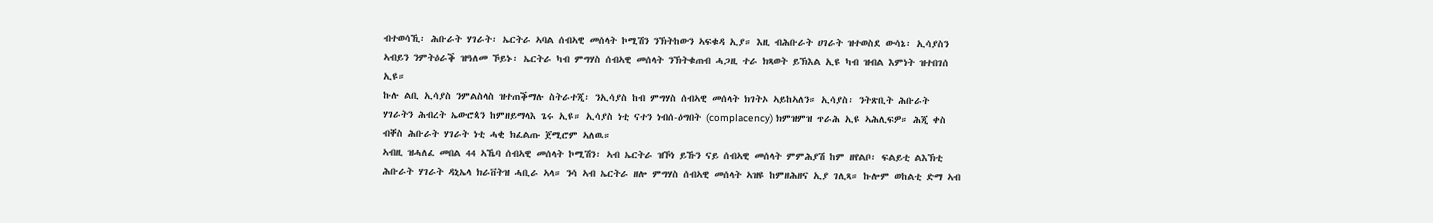ብተወሳኺ፡ ሕቡራት ሃገራት፡ ኤርትራ ኣባል ሰብኣዊ መሰላት ኮሚሽን ንኽትከውን ኣፍቁዳ ኢያ። እዚ ብሕቡራት ሀገራት ዝተወስደ ውሳኔ፡ ኢሳያስን ኣብይን ንምትዕራቕ ዝዓለመ ኾይኑ፡ ኤርትራ ካብ ምግሃስ ሰብኣዊ መሰላት ንኽትቁጠብ ሓጋዚ ተራ ክጻወት ይኽእል ኢዩ ካብ ዝብል እምነት ዝተበገሰ ኢዩ።
ኩሉ ልቢ ኢሳያስ ንምልስላስ ዝተጠቕማሉ ስትራተጂ፡ ንኢሳያስ ከብ ምግሃስ ሰብኣዊ መሰላት ክገትኦ ኣይከኣለን። ኢሳያስ፡ ንትጽቢት ሕቡራት ሃገራትን ሕብረት ኤውሮጳን ከምዘይማላእ ጌሩ ኢዩ። ኢሳያስ ነቲ ናተን ነብሰ-ዕግበት (complacency) ክምዝምዝ ጥራሕ ኢዩ ኣሕሊፍዎ። ሕጂ ቀስ ብቐስ ሕቡራት ሃገራት ነቲ ሓቂ ክፈልጡ ጀሚሮም ኣለዉ።
ኣብዚ ዝሓለፈ መበል 44 ኣኼባ ሰብኣዊ መሰላት ኮሚሽን፡ ኣብ ኤርትራ ዝኾነ ይኹን ናይ ሰብኣዊ መሰላት ምምሕያሽ ከም ዘየልቦ፡ ፍልይቲ ልእኽቲ ሕቡራት ሃገራት ዳኒኤላ ክራቨትዝ ሓቢራ ኣላ። ንሳ ኣብ ኤርትራ ዘሎ ምግሃስ ሰብኣዊ መሰላት ኣዝዩ ከምዘሕዘና ኢያ ገሊጻ። ኩሎም ወከልቲ ድማ ኣብ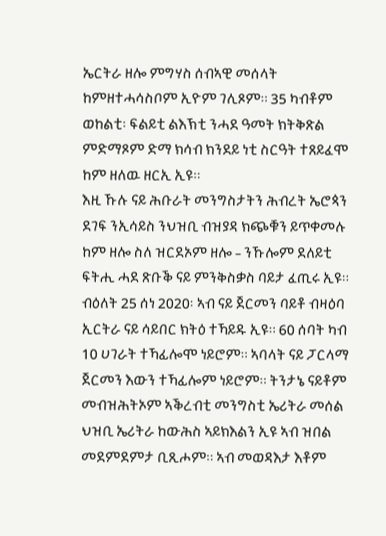ኤርትራ ዘሎ ምግሃስ ሰብኣዊ መሰላት ከምዘተሓሳስቦም ኢዮም ገሊጾም። 35 ካብቶም ወከልቲ፡ ፍልይቲ ልእኽቲ ንሓደ ዓመት ክትቅጽል ምድማጾም ድማ ክሳብ ክንደይ ነቲ ስርዓት ተጸይፈሞ ከም ዘለዉ ዘርኢ ኢዩ።
እዚ ኹሉ ናይ ሕቡራት መንግስታትን ሕብረት ኤሮጳን ደገፍ ንኢሳይስ ንህዝቢ ብዝያዳ ክጭቑን ይጥቀመሉ ከም ዘሎ ስለ ዝርደኦም ዘሎ – ንኹሎም ደለይቲ ፍትሒ ሓደ ጽቡቕ ናይ ምንቅስቃስ ባይታ ፈጢሩ ኢዩ። ብዕለት 25 ሰነ 2020፡ ኣብ ናይ ጀርመን ባይቶ ብዛዕባ ኢርትራ ናይ ሳይበር ክትዕ ተኻይዱ ኢዩ። 60 ሰባት ካብ 10 ሀገራት ተኻፊሎሞ ነይሮም። ኣባላት ናይ ፓርላማ ጀርመን እውን ተኻፊሎም ነይሮም። ትንታኔ ናይቶም መብዝሕትኦም ኣቕረብቲ መንግስቲ ኤሪትራ መሰል ህዝቢ ኤሪትራ ከውሕስ ኣይክእልን ኢዩ ኣብ ዝበል መደምደምታ ቢጺሖም። ኣብ መወዳእታ እቶም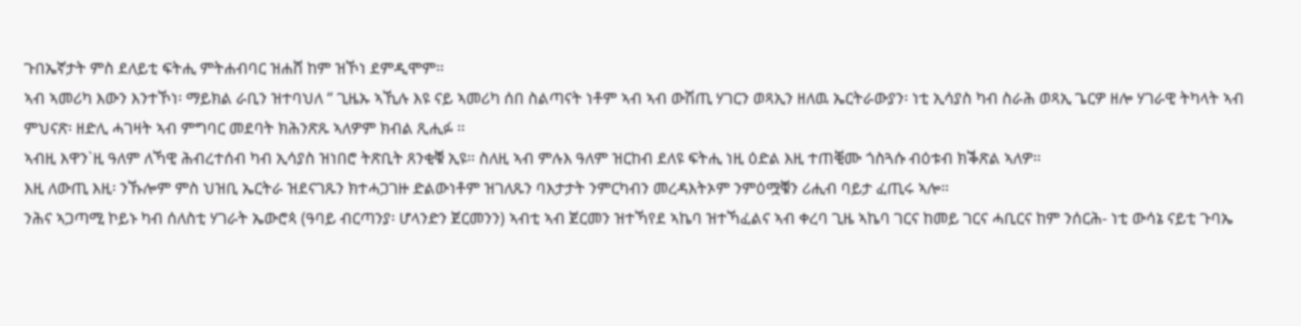ጉበኤኛታት ምስ ደለይቲ ፍትሒ ምትሐብባር ዝሐሸ ከም ዝኾነ ደምዲሞም።
ኣብ ኣመሪካ እውን እንተኾነ፡ ማይክል ራቢን ዝተባህለ “ ጊዜኡ ኣኺሉ እዩ ናይ ኣመሪካ ሰበ ስልጣናት ነቶም ኣብ ኣብ ውሽጢ ሃገርን ወጻኢን ዘለዉ ኤርትራውያን፡ ነቲ ኢሳያስ ካብ ስራሕ ወጻኢ ጌርዎ ዘሎ ሃገራዊ ትካላት ኣብ ምህናጽ፡ ዘድሊ ሓገዛት ኣብ ምግባር መደባት ክሕንጽጹ ኣለዎም ክብል ጺሒፉ ።
ኣብዚ እዋን`ዚ ዓለም ለኻዊ ሕብረተሰብ ካብ ኢሳያስ ዝነበሮ ትጽቢት ጸንቂቑ ኢዩ። ስለዚ ኣብ ምሉእ ዓለም ዝርከብ ደለዩ ፍትሒ ነዚ ዕድል እዚ ተጠቒሙ ጎስጓሱ ብዕቱብ ክቕጽል ኣለዎ።
እዚ ለውጢ እዚ፡ ንኹሎም ምስ ህዝቢ ኤርትራ ዝደናገጹን ክተሓጋገዙ ድልውነቶም ዝገለጹን ባእታታት ንምርካብን መረዳእትኦም ንምዕሟቑን ሪሒብ ባይታ ፈጢሩ ኣሎ።
ንሕና ኣጋጣሚ ኮይኑ ካብ ሰለስቲ ሃገራት ኤውሮጳ (ዓባይ ብርጣንያ፡ ሆላንድን ጀርመንን) ኣብቲ ኣብ ጀርመን ዝተኻየደ ኣኬባ ዝተኻፈልና ኣብ ቀረባ ጊዜ ኣኬባ ገርና ከመይ ገርና ሓቢርና ከም ንሰርሕ- ነቲ ውሳኔ ናይቲ ጉባኤ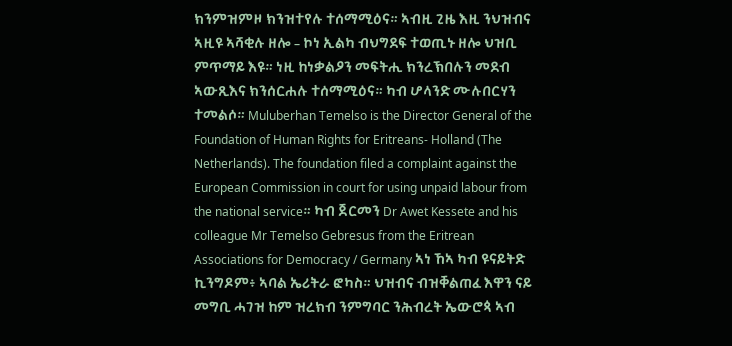ክንምዝምዞ ክንዝተየሉ ተሰማሚዕና። ኣብዚ ጊዜ እዚ ንህዝብና ኣዚዩ ኣሻቂሉ ዘሎ – ኮነ ኢልካ ብህግደፍ ተወጢኑ ዘሎ ህዝቢ ምጥማይ እዩ። ነዚ ከነቃልዖን መፍትሒ ክንረኽበሉን መደብ ኣውጺእና ክንሰርሐሉ ተሰማሚዕና። ካብ ሆላንድ ሙሉበርሃን ተመልሶ። Muluberhan Temelso is the Director General of the Foundation of Human Rights for Eritreans- Holland (The Netherlands). The foundation filed a complaint against the European Commission in court for using unpaid labour from the national service። ካብ ጀርመን Dr Awet Kessete and his colleague Mr Temelso Gebresus from the Eritrean Associations for Democracy / Germany ኣነ ኸኣ ካብ ዩናይትድ ኪንግዶም፥ ኣባል ኤሪትራ ፎካስ። ህዝብና ብዝቐልጠፈ እዋን ናይ መግቢ ሓገዝ ከም ዝረክብ ንምግባር ንሕብረት ኤውሮጳ ኣብ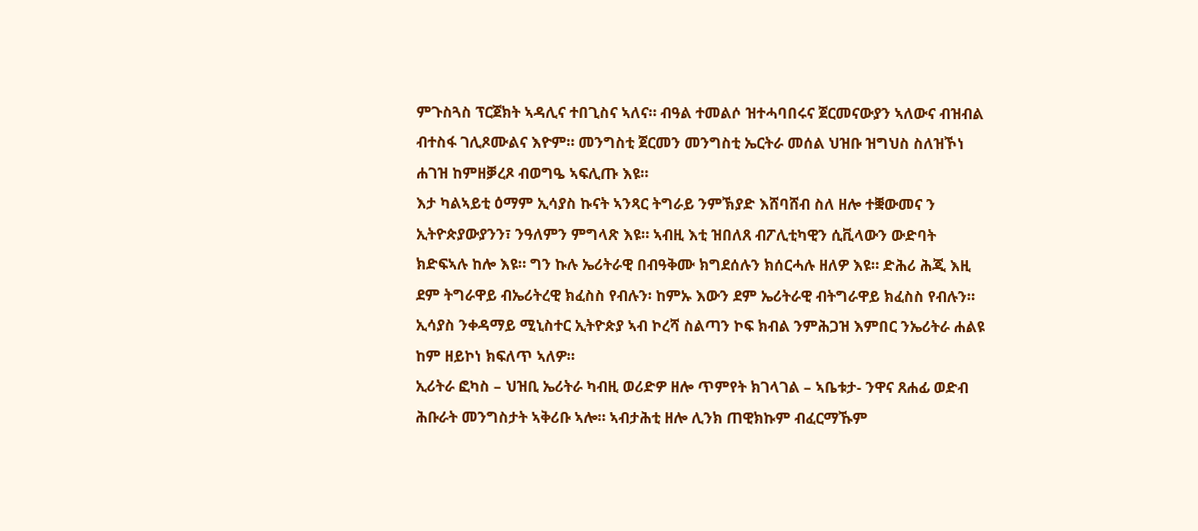ምጉስጓስ ፕርጀክት ኣዳሊና ተበጊስና ኣለና። ብዓል ተመልሶ ዝተሓባበሩና ጀርመናውያን ኣለውና ብዝብል ብተስፋ ገሊጾሙልና እዮም። መንግስቲ ጀርመን መንግስቲ ኤርትራ መሰል ህዝቡ ዝግህስ ስለዝኾነ ሐገዝ ከምዘቓረጾ ብወግዔ ኣፍሊጡ እዩ።
እታ ካልኣይቲ ዕማም ኢሳያስ ኩናት ኣንጻር ትግራይ ንምኽያድ እሸባሸብ ስለ ዘሎ ተቛውመና ን ኢትዮጵያውያንን፣ ንዓለምን ምግላጽ እዩ። ኣብዚ እቲ ዝበለጸ ብፖሊቲካዊን ሲቪላውን ውድባት ክድፍኣሉ ከሎ እዩ። ግን ኩሉ ኤሪትራዊ በብዓቅሙ ክግደሰሉን ክሰርሓሉ ዘለዎ እዩ። ድሕሪ ሕጂ እዚ ደም ትግራዋይ ብኤሪትረዊ ክፈስስ የብሉን፡ ከምኡ እውን ደም ኤሪትራዊ ብትግራዋይ ክፈስስ የብሉን። ኢሳያስ ንቀዳማይ ሚኒስተር ኢትዮጵያ ኣብ ኮረሻ ስልጣን ኮፍ ክብል ንምሕጋዝ እምበር ንኤሪትራ ሐልዩ ከም ዘይኮነ ክፍለጥ ኣለዎ።
ኢሪትራ ፎካስ – ህዝቢ ኤሪትራ ካብዚ ወሪድዎ ዘሎ ጥምየት ክገላገል – ኣቤቱታ- ንዋና ጸሐፊ ወድብ ሕቡራት መንግስታት ኣቅሪቡ ኣሎ። ኣብታሕቲ ዘሎ ሊንክ ጠዊክኩም ብፈርማኹም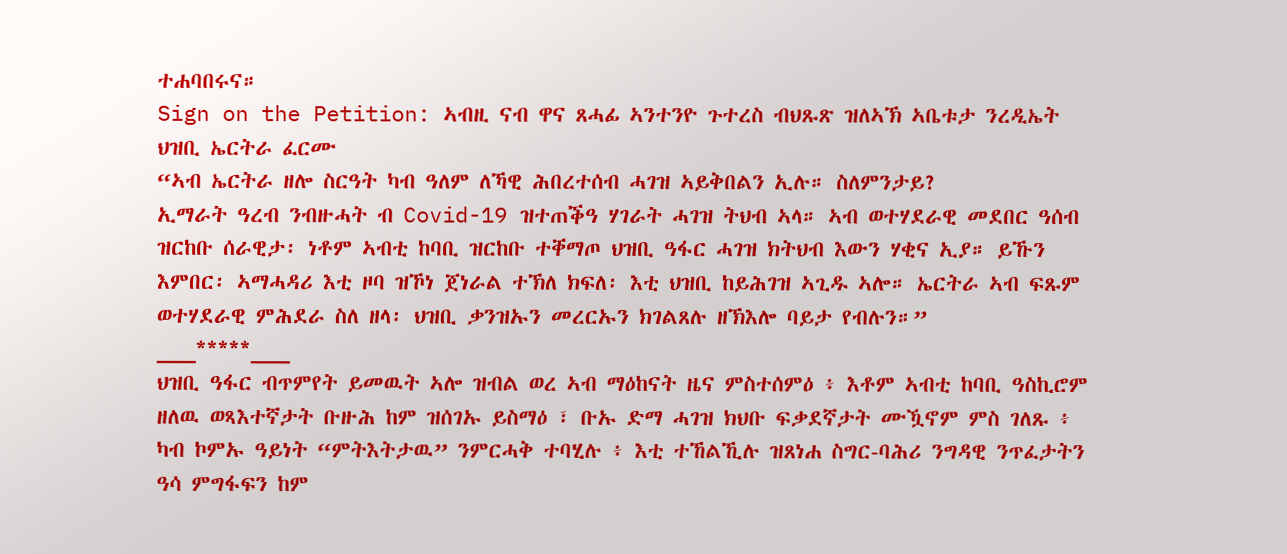ተሐባበሩና።
Sign on the Petition: ኣብዚ ናብ ዋና ጸሓፊ ኣንተንዮ ጉተረስ ብህጹጽ ዝለኣኽ ኣቤቱታ ንረዲኤት ህዝቢ ኤርትራ ፈርሙ
“ኣብ ኤርትራ ዘሎ ስርዓት ካብ ዓለም ለኻዊ ሕበረተሰብ ሓገዝ ኣይቅበልን ኢሉ። ስለምንታይ?
ኢማራት ዓረብ ንብዙሓት ብ Covid-19 ዝተጠቕዓ ሃገራት ሓገዝ ትህብ ኣላ። ኣብ ወተሃደራዊ መደበር ዓሰብ ዝርከቡ ሰራዊታ፡ ነቶም ኣብቲ ከባቢ ዝርከቡ ተቐማጦ ህዝቢ ዓፋር ሓገዝ ክትህብ እውን ሃቂና ኢያ። ይኹን እምበር፡ ኣማሓዳሪ እቲ ዞባ ዝኾነ ጀነራል ተኽለ ክፍለ፡ እቲ ህዝቢ ከይሕገዝ ኣጊዱ ኣሎ። ኤርትራ ኣብ ፍጹም ወተሃደራዊ ምሕደራ ስለ ዘላ፡ ህዝቢ ቃንዝኡን መረርኡን ክገልጸሉ ዘኽእሎ ባይታ የብሉን።”
___*****___
ህዝቢ ዓፋር ብጥምየት ይመዉት ኣሎ ዝብል ወረ ኣብ ማዕከናት ዜና ምስተሰምዕ ፥ እቶም ኣብቲ ከባቢ ዓስኪሮም ዘለዉ ወጻእተኛታት ቡዙሕ ከም ዝሰገኡ ይስማዕ ፣ ቡኡ ድማ ሓገዝ ክህቡ ፍቃደኛታት ሙዃኖም ምስ ገለጹ ፥ ካብ ኮምኡ ዓይነት “ምትእትታዉ” ንምርሓቅ ተባሂሉ ፥ እቲ ተኸልኺሉ ዝጸነሐ ስግር-ባሕሪ ንግዳዊ ንጥፈታትን ዓሳ ምግፋፍን ከም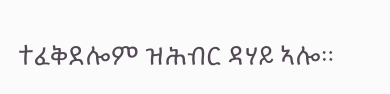ተፈቅደሎም ዝሕብር ዳሃይ ኣሎ።